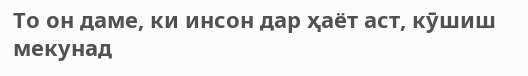То он даме, ки инсон дар ҳаёт аст, кӯшиш мекунад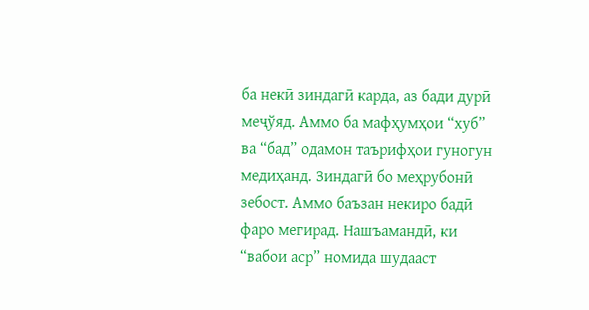ба некӣ зиндагӣ карда, аз бади дурӣ меҷўяд. Аммо ба мафҳумҳои “хуб” ва “бад” одамон таърифҳои гуногун медиҳанд. Зиндагӣ бо меҳрубонӣ зебост. Аммо баъзан некиро бадӣ фаро мегирад. Нашъамандӣ, ки “вабои аср” номида шудааст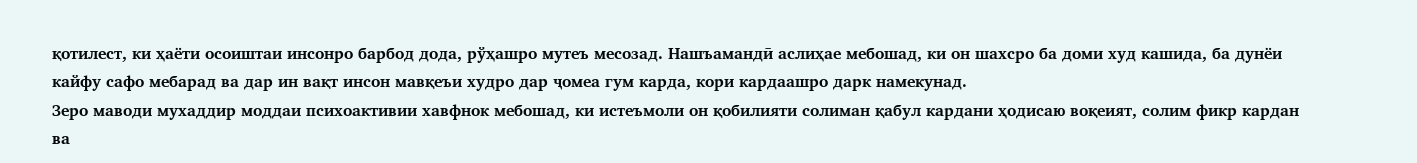қотилест, ки ҳаёти осоиштаи инсонро барбод дода, рўҳашро мутеъ месозад. Нашъамандӣ аслиҳае мебошад, ки он шахсро ба доми худ кашида, ба дунёи кайфу сафо мебарад ва дар ин вақт инсон мавқеъи худро дар ҷомеа гум карда, кори кардаашро дарк намекунад.
Зеро маводи мухаддир моддаи психоактивии хавфнок мебошад, ки истеъмоли он қобилияти солиман қабул кардани ҳодисаю воқеият, солим фикр кардан ва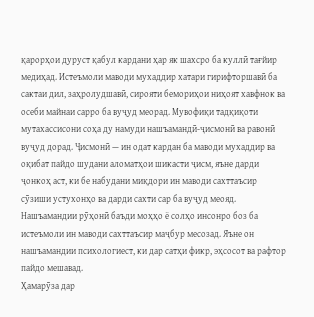қарорҳои дуруст қабул кардани ҳар як шахсро ба куллӣ тағйир медиҳад. Истеъмоли маводи мухаддир хатари гирифторшавӣ ба сактаи дил, заҳролудшавӣ, сирояти бемориҳои ниҳоят хавфнок ва осеби майнаи сарро ба вуҷуд меорад. Мувофиқи тадқиқоти мутахассисони соҳа ду намуди нашъамандӣ-ҷисмонӣ ва равонӣ вуҷуд дорад. Ҷисмонӣ — ин одат кардан ба маводи мухаддир ва оқибат пайдо шудани аломатҳои шикасти ҷисм, яъне дарди ҷонкоҳ аст, ки бе набудани миқдори ин маводи сахттаъсир сӯзиши устухонҳо ва дарди сахти сар ба вуҷуд меояд. Нашъамандии рӯҳонӣ баъди моҳҳо ё солҳо инсонро боз ба истеъмоли ин маводи сахттаъсир маҷбур месозад. Яъне он нашъамандии психологиест, ки дар сатҳи фикр, эҳсосот ва рафтор пайдо мешавад.
Ҳамарӯза дар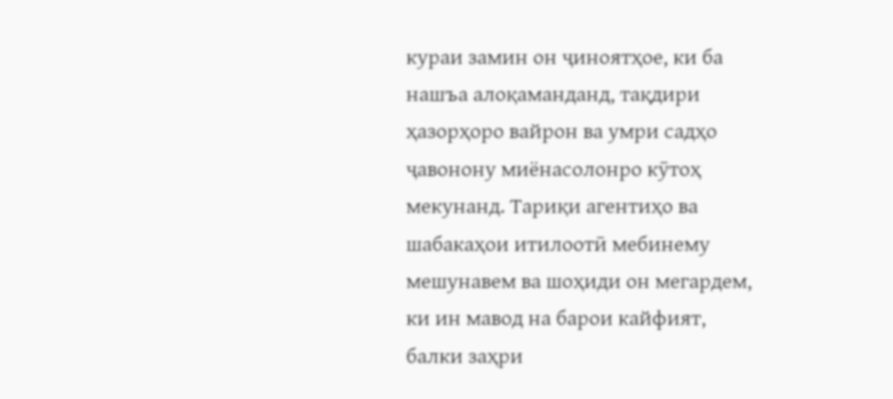кураи замин он ҷиноятҳое, ки ба нашъа алоқаманданд, тақдири ҳазорҳоро вайрон ва умри садҳо ҷавонону миёнасолонро кӯтоҳ мекунанд. Тариқи агентиҳо ва шабакаҳои итилоотӣ мебинему мешунавем ва шоҳиди он мегардем, ки ин мавод на барои кайфият, балки заҳри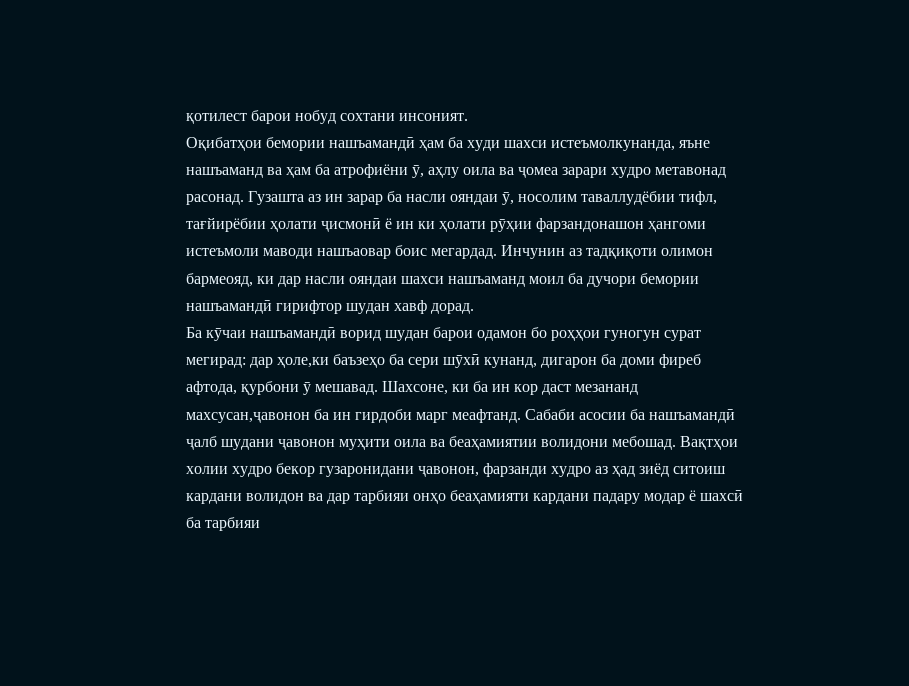қотилест барои нобуд сохтани инсоният.
Оқибатҳои бемории нашъамандӣ ҳам ба худи шахси истеъмолкунанда, яъне нашъаманд ва ҳам ба атрофиёни ӯ, аҳлу оила ва ҷомеа зарари худро метавонад расонад. Гузашта аз ин зарар ба насли ояндаи ӯ, носолим таваллудёбии тифл, тағйирёбии ҳолати ҷисмонӣ ё ин ки ҳолати рӯҳии фарзандонашон ҳангоми истеъмоли маводи нашъаовар боис мегардад. Инчунин аз тадқиқоти олимон бармеояд, ки дар насли ояндаи шахси нашъаманд моил ба дучори бемории нашъамандӣ гирифтор шудан хавф дорад.
Ба кӯчаи нашъамандӣ ворид шудан барои одамон бо роҳҳои гуногун сурат мегирад: дар ҳоле,ки баъзеҳо ба сери шӯхӣ кунанд, дигарон ба доми фиреб афтода, қурбони ӯ мешавад. Шахсоне, ки ба ин кор даст мезананд махсусан,ҷавонон ба ин гирдоби марг меафтанд. Сабаби асосии ба нашъамандӣ ҷалб шудани ҷавонон муҳити оила ва беаҳамиятии волидони мебошад. Вақтҳои холии худро бекор гузаронидани ҷавонон, фарзанди худро аз ҳад зиёд ситоиш кардани волидон ва дар тарбияи онҳо беаҳамияти кардани падару модар ё шахсӣ ба тарбияи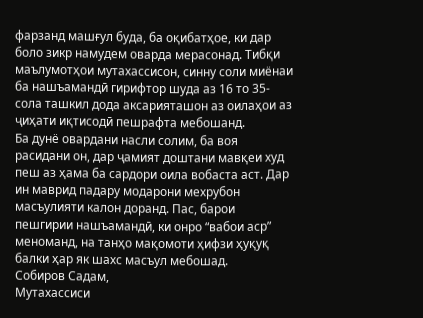фарзанд машғул буда, ба оқибатҳое, ки дар боло зикр намудем оварда мерасонад. Тибқи маълумотҳои мутахассисон, синну соли миёнаи ба нашъамандӣ гирифтор шуда аз 16 то 35-сола ташкил дода аксарияташон аз оилаҳои аз ҷиҳати иқтисодӣ пешрафта мебошанд.
Ба дунё овардани насли солим, ба воя расидани он, дар ҷамият доштани мавқеи худ пеш аз ҳама ба сардори оила вобаста аст. Дар ин маврид падару модарони мехрубон масъулияти калон доранд. Пас, барои пешгирии нашъамандӣ, ки онро “вабои аср” меноманд, на танҳо мақомоти ҳифзи ҳуқуқ балки ҳар як шахс масъул мебошад.
Собиров Садам,
Мутахассиси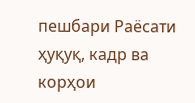пешбари Раёсати ҳуқуқ, кадр ва корҳои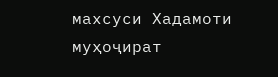махсуси Хадамоти муҳоҷират